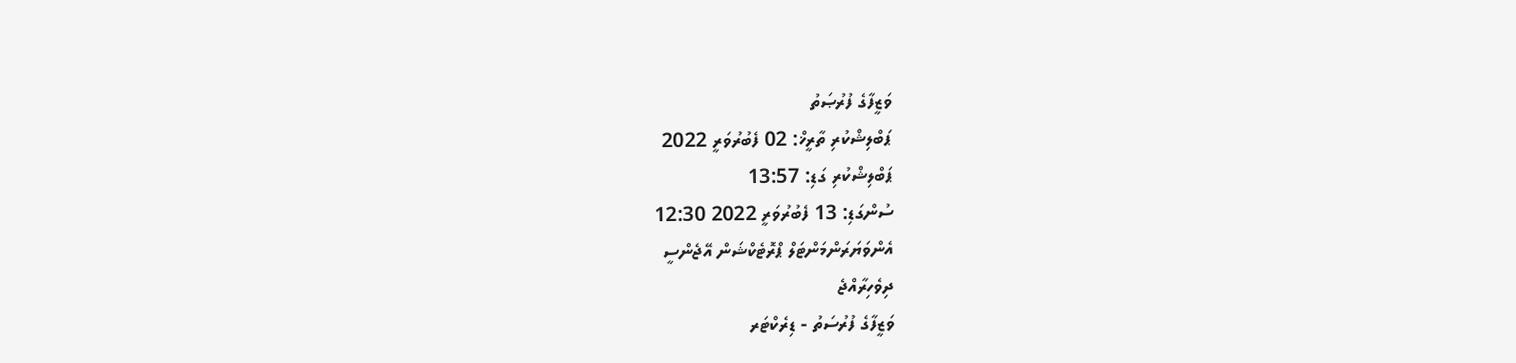ވަޒީފާގެ ފުރުޞަތު
ޕަބްލިޝްކުރި ތާރީޚް: 02 ފެބުރުވަރީ 2022
ޕަބްލިޝްކުރި ގަޑި: 13:57
ސުންގަޑި: 13 ފެބުރުވަރީ 2022 12:30
އެންވަޔަރަންމަންޓަލް ޕްރޮޓެކްޝަން އޭޖެންސީ
ދިވެހިރާއްޖެ
ވަޒީފާގެ ފުރުސަތު - ޑިރެކްޓަރ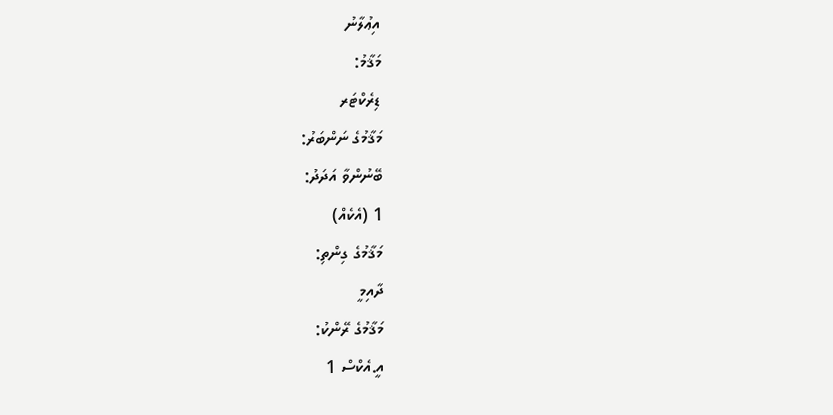އިޢުލާނު
މަޤާމު:
ޑިރެކްޓަރ
މަޤާމުގެ ނަންބަރު:
ބޭނުންވާ އަދަދު:
1 (އެކެއް)
މަޤާމުގެ ގިންތި:
ދާއިމީ
މަޤާމުގެ ރޭންކު:
އީ.އެކްސް 1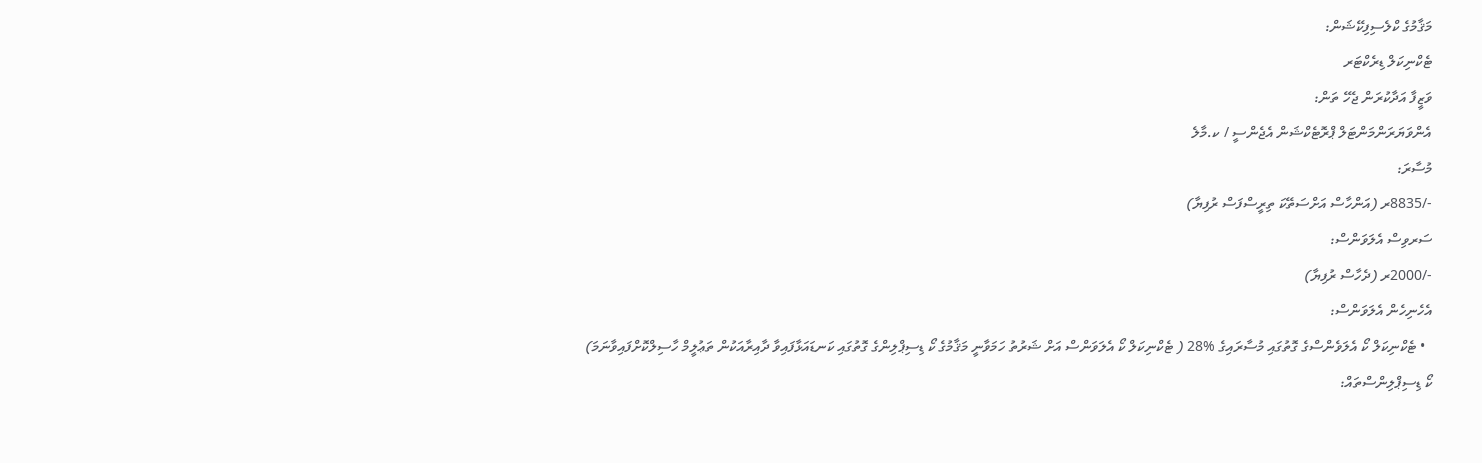މަޤާމުގެ ކްލެސިފިކޭޝަން:
ޓެކްނިކަލް ޑިރެކްޓަރ
ވަޒީފާ އަދާކުރަން ޖެހޭ ތަން:
އެންވަޔަރަންމަންޓަލް ޕްރޮޓެކްޝަން އެޖެންސީ / ކ.މާލެ
މުސާރަ:
-/8835ރ (އަންހާސް އަށްސަތޭކަ ތިރީސްފަސް ރުފިޔާ)
ސަރވިސް އެލަވަންސް:
-/2000ރ (ދެހާސް ރުފިޔާ)
އެހެނިހެން އެލަވަންސް:
  • ޓެކްނިކަލް ކޯ އެލަވެންސްގެ ގޮތުގައި މުސާރައިގެ %28 ( ޓެކްނިކަލް ކޯ އެލަވަންސް އަށް ޝަރުތު ހަމަވާނީ މަޤާމުގެ ކޯ ޑިސިޕްލިންގެ ގޮތުގައި ކަނޑައަޅާފައިވާ ދާއިރާއަކުން ތަޢުލީމް ހާސިލްކޮށްފައިވާނަމަ)
ކޯ ޑިސިޕްލިންސްތައް: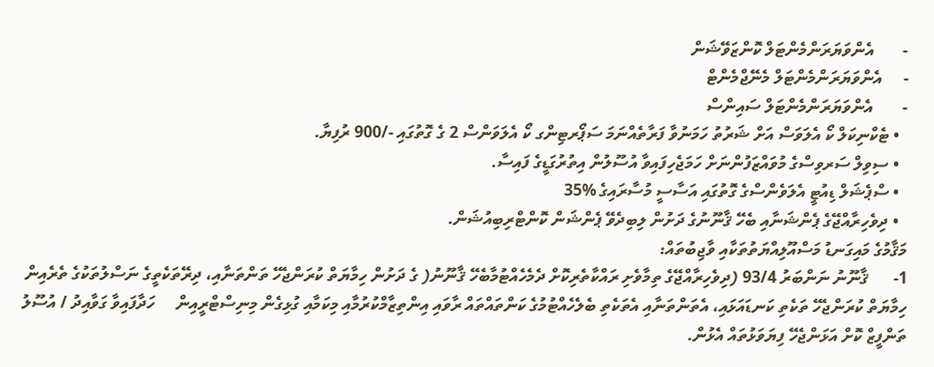-       އެންވަޔަރަންމެންޓަލް ކޮންޒަވޭޝަން
-     އެންވަޔަރަންމެންޓަލް މެނޭޖްމެންޓް
-       އެންވަޔަރަންމެންޓަލް ސައިންސް
  • ޓެކްނިކަލް ކޯ އެލަވަސް އަށް ޝަރުތު ހަމަނުވާ ފަރާތެއްނަމަ ސަޕޯރޓިންގ ކޯ އެލަވަންސް 2 ގެ ގޮތުގައި -/900 ރުފިޔާ.
  • ސިވިލް ސަރވިސްގެ މުވައްޒަފުންނަށް ހަމަޖެހިފައިވާ އުސޫލުން އިތުރުގަޑީގެ ފައިސާ.
  • ސްޕެޝަލް ޑިއުޓީ އެލަވެންސްގެ ގޮތުގައި އަސާސީ މުސާރައިގެ %35
  • ދިވެހިރާއްޖޭގެ ޕެންޝަނާއި ބެހޭ ޤާނޫނުގެ ދަށުން ލިބިދެވޭ ޕެންޝަން ކޮންޓްރިބިއުޝަން.
މަޤާމުގެ މައިގަނޑު މަސްއޫލިއްޔަތުތަކާއި ވާޖިބުތައް:
1-      ޤާނޫނު ނަންބަރު 93/4 (ދިވެހިރާއްޖޭގެ ތިމާވެށި ރައްކާތެރިކޮށް ދެމެހެއްޓުމާބެހޭ ޤާނޫނު( ގެ ދަށުން ހިމާޔަތް ކުރަންޖެހޭ ތަންތަނާއި، ދިރޭތަކެތީގެ ނަސްލުތަކުގެ ތެރެއިން ހިމާޔަތް ކުރަންޖެހޭ ތަކެތި ކަނޑައަޅައި، އެތަންތަނާއި އެތަކެތި ބެލެހެއްޓުމުގެ ކަންތައްތައް ރާވައި އިންތިޒާމްކުރުމާއި މިކަމާއި ގުޅިގެން މިނިސްޓްރީއިން     ހަދާފައިވާ ގަވާއިދު / އުސޫލު  ތަންފީޒް ކޮށް އަޅަންޖެހޭ ފިޔަވަޅުތައް އެޅުން.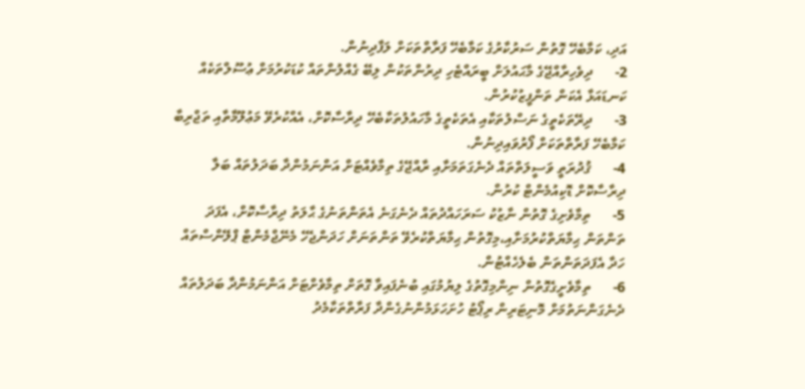އަދި، ކަމާބެހޭ ގޮތުން ސަރުކާރުގެ ކަމާބެހޭ ފަރާތްތަކަށް ލަފާދިނުން.
2-      ދިވެހިރާއްޖޭގެ މާޙައުލަށް ބީރައްޓެހި ދިރުންތަކުން ލިބޭ ގެއްލުންތައް ކުޑަކުރުމަށް ޢުސޫލްތަކެއް ކަނޑައަޅާ އެކަން ތަންފީޒުކުރުން.
3-      ދިރޭތަކެތީގެ ނަސްލުތަކާއި އެތަކެތީގެ މާހައުލުތަކާބެހޭ ދިރާސާކޮށް، އެއްކުރެވޭ މަޢުލޫމާތާއި ތަޖްރިބާ ކަމާބެހޭ ފަރާތްތަކަށް ފޯރުވައިދިނުން.
4-      ޤުދުރަތީ ވަސީލަތްތައް ދެނެގަތަމަށާއި ރާއްޖޭގެ ތިމާވެއްޓަށް އަންނަމުންދާ ބަދަލުތައް ބަލާ ދިރާސާކޮށް ޑޮކިއުމެންޓް ކުރުން.
5-      ތިމާވެށިގެ ގޮތުން ނާޒުކު ސަރަހައްދުތައް ދެނެގަނެ އެތަންތަނުގެ ޙާލަތު ދިރާސާކޮށް، އެފަދަ ތަންތަން ޙިމާޔަތްކުރުމަށާއި،މިގޮތުން ޙިމާޔަތްކުރެވޭ ތަންތަނަށް ހަދަންޖެހޭ މެނޭޖްމެންޓް ޕްލޭންސްތައް ހަދާ އެފަދަތަންތަން ބެލެހެއްޓުން.
6-      ތިމާވެށީގެގޮތުން ނިންމިގޮތުގެ ލިޔުމުގައި ބުނެފައިވާ ގޮތަށް ތިމާވެށްޓަށް އަންނަމުންދާ ބަދަލުތައް ދެނެގަންނަތުމަށް މޮނިޓަރިން ރިޕޯޓު ހުށަހަޅަމުންނުގެންދާ ފަރާތްތަކާމެދު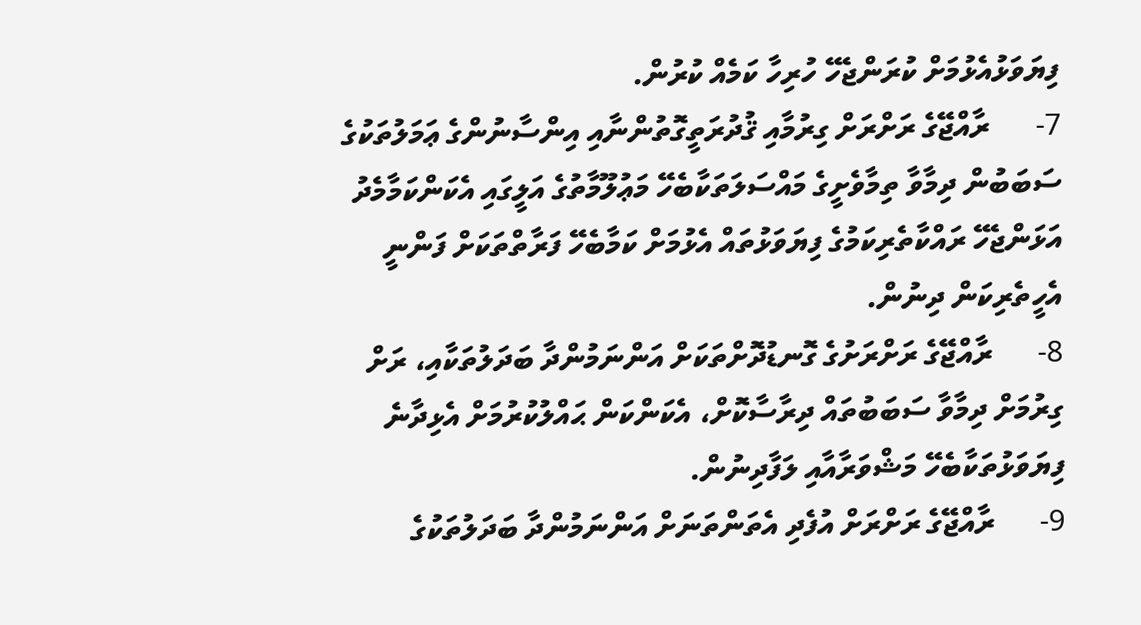ފިޔަވަޅުއެޅުމަށް ކުރަންޖެހޭ ހުރިހާ ކަމެއް ކުރުން.
7-      ރާއްޖޭގެ ރަށްރަށް ގިރުމާއި ޤުދުރަތީގޮތުންނާއި އިންސާނުންގެ ޢަމަލުތަކުގެ ސަބަބުން ދިމާވާ ތިމާވެށީގެ މައްސަލަތަކާބެހޭ މަޢުލޫމާތުގެ އަލީގައި އެކަންކަމާމެދު އަޅަންޖެހޭ ރައްކާތެރިކަމުގެ ފިޔަވަޅުތައް އެޅުމަށް ކަމާބެހޭ ފަރާތްތަކަށް ފަންނީ އެހީތެރިކަން ދިނުން.
8-      ރާއްޖޭގެ ރަށްރަށުގެ ގޮނޑުދޮށްތަކަށް އަންނަމުންދާ ބަދަލުތަކާއި، ރަށް ގިރުމަށް ދިމާވާ ސަބަބުތައް ދިރާސާކޮށް، އެކަންކަން ޙައްލުކުރުމަށް އެޅިދާނެ ފިޔަވަޅުތަކާބެހޭ މަޝްވަރާއާއި ލަފާދިނުން.
9-      ރާއްޖޭގެ ރަށްރަށް އުފެދި އެތަންތަނަށް އަންނަމުންދާ ބަދަލުތަކުގެ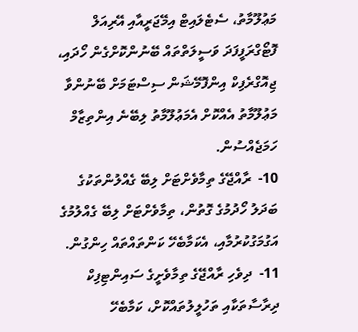މަޢުލޫމާތު، ސެޓެލައިޓް އިމޭޖަރީއާއި އޭރިއަލް ފޮޓޯގްރަފީފަދަ ވަސީލަތްތައް ބޭނުންކޮށްގެން ހޯދައި، ޖިއޮގްރެފިކް އިންފޮމޭޝަން ސިސްޓަމަށް ބޭނުންވާ މަޢުލޫމާތު އެއްކޮށް އެމަޢުލޫމާތު ލިބޭނެ އިންތިޒާމް ހަމަޖެއްސުން.
10-  ރާއްޖޭގެ ތިމާވެށްޓަށް ލިބޭ ގެއްލުންތަކުގެ ބަދަލު ހޯދުމުގެ ގޮތުން، ތިމާވެށްޓަށް ލިބޭ ގެއްލުމުގެ އަގުމަގުކުރުމާއި، އެކަމާބެހޭ ކަންތައްތައް ހިންގުން.
11-  ދިވެހި ރާއްޖޭގެ ތިމާވެށީގެ ސައިންޓިފިކް ދިރާސާތަކާއި ތަހުލީލުތައްކޮށް، ކަމާބެހޭ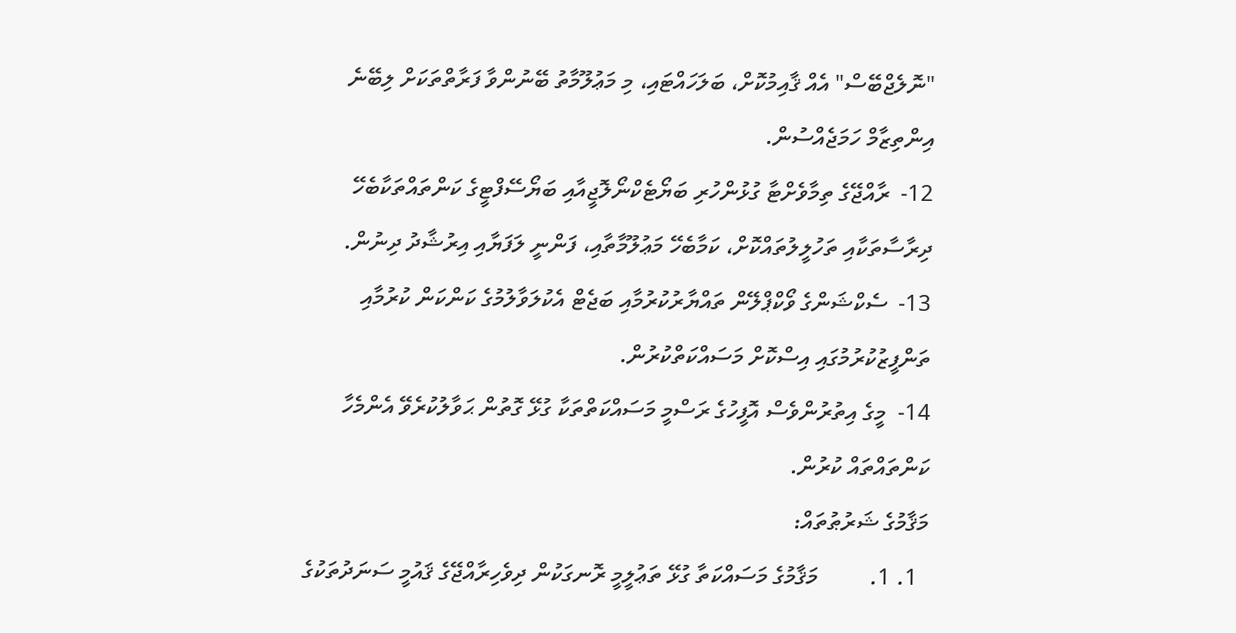"ނޮލެޖްބޭސް" އެއް ޤާއިމުކޮށް، ބަލަހައްޓައި، މި މަޢުލޫމާތު ބޭނުންވާ ފަރާތްތަކަށް ލިބޭނެ އިންތިޒާމް ހަމަޖެއްސުން.
12-  ރާއްޖޭގެ ތިމާވެށްޓާ ގުޅުންހުރި ބަޔޯޓެކްނޯލޮޖީއާއި ބަޔޯސޭފްޓީގެ ކަންތައްތަކާބެހޭ ދިރާސާތަކާއި ތަހުލީލުތައްކޮށް، ކަމާބެހޭ މަޢުލޫމާތާއި، ފަންނީ ލަފަޔާއި އިރުޝާދު ދިނުން.
13-  ސެކްޝަންގެ ވޯކްޕްލޭން ތައްޔާރުކުރުމާއި ބަޖެޓް އެކުލަވާލުމުގެ ކަންކަން ކުރުމާއި ތަންފީޒުކުރުމުގައި އިސްކޮށް މަސައްކަތްކުރުން.
14-  މީގެ އިތުރުންވެސް އޮފީހުގެ ރަސްމީ މަސައްކަތްތަކާ ގުޅޭ ގޮތުން ޙަވާލުކުރެވޭ އެންމެހާ ކަންތައްތައް ކުރުން.
މަޤާމުގެ ޝަރުޠުތައް:
  1. 1.         މަޤާމުގެ މަސައްކަތާ ގުޅޭ ތަޢުލީމީ ރޮނގަކުން ދިވެހިރާއްޖޭގެ ޤައުމީ ސަނަދުތަކުގެ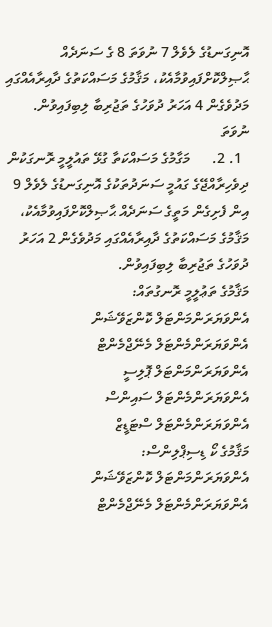އޮނިގަނޑުގެ ލެވެލް 7 ނުވަތަ 8 ގެ ސަނަދެއް ޙާޞިލްކޮށްފައިވުމާއެކު، މަޤާމުގެ މަސައްކަތުގެ ދާއިރާއެއްގައި މަދުވެގެން 4 އަހަރު ދުވަހުގެ ތަޖުރިބާ ލިބިފައިވުން.
ނުވަތަ
  1. 2.      މަގާމުގެ މަސައްކަތާ ގުޅޭ ތައުލީމީ ރޮނގަކުން ދިވެހިރާއްޖޭގެ ގައުމީ ސަނަދުތަކުގެ އޮނިގަނޑުގެ ލެވެލް 9 އިން ފެށިގެން މަތީގެ ސަނަދެއް ޙާޞިލްކޮށްފައިވުމާއެކު، މަޤާމުގެ މަސައްކަތުގެ ދާއިރާއެއްގައި މަދުވެގެން 2 އަހަރު ދުވަހުގެ ތަޖުރިބާ ލިބިފައިވުން.
މަޤާމުގެ ތަޢުލީމީ ރޮނގުތައް:
އެންވަޔަރަންމަންޓަލް ކޮންޒަވޭޝަން
އެންވަޔަރަންމެންޓަލް މެނޭޖްމެންޓް
އެންވަޔަރަންމަންޓަލް ޕޮލިސީ
އެންވަޔަރަންމެންޓަލް ސައިންސް
އެންވަޔަރަންމެންޓަލް ސްޓަޑީޒް
މަޤާމުގެ ކޯ ޑިސިޕްލިންސް:
އެންވަޔަރަންމަންޓަލް ކޮންޒަވޭޝަން
އެންވަޔަރަންމެންޓަލް މެނޭޖްމެންޓް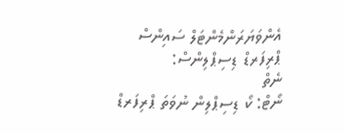އެންވަޔަރަންމެންޓަލް ސައިންސް
ޕްރިފަރޑް ޑިސިޕްލިންސް:
ނެތް
ނޯޓް: ކޯ ޑިސިޕްލިން ނުވަތަ ޕްރިފަރޑް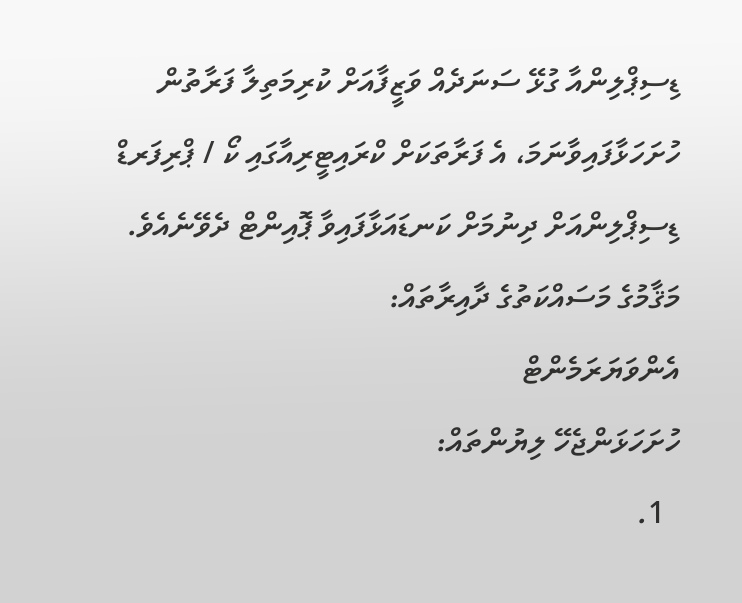ޑިސިޕްލިންއާ ގުޅޭ ސަނަދެއް ވަޒީފާއަށް ކުރިމަތިލާ ފަރާތުން ހުށަހަޅާފައިވާނަމަ، އެ ފަރާތަކަށް ކްރައިޓީރިއާގައި ކޯ / ޕްރިފަރޑް ޑިސިޕްލިންއަށް ދިނުމަށް ކަނޑައަޅާފައިވާ ޕޮއިންޓް ދެވޭނެއެވެ.
މަޤާމުގެ މަސައްކަތުގެ ދާއިރާތައް:
އެންވަޔަރަމެންޓް
ހުށަހަޅަންޖެހޭ ލިޔުންތައް:
  1.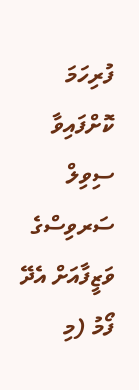ފުރިހަމަ ކޮށްފައިވާ ސިވިލް ސަރވިސްގެ ވަޒީފާއަށް އެދޭ ފޯމު (މި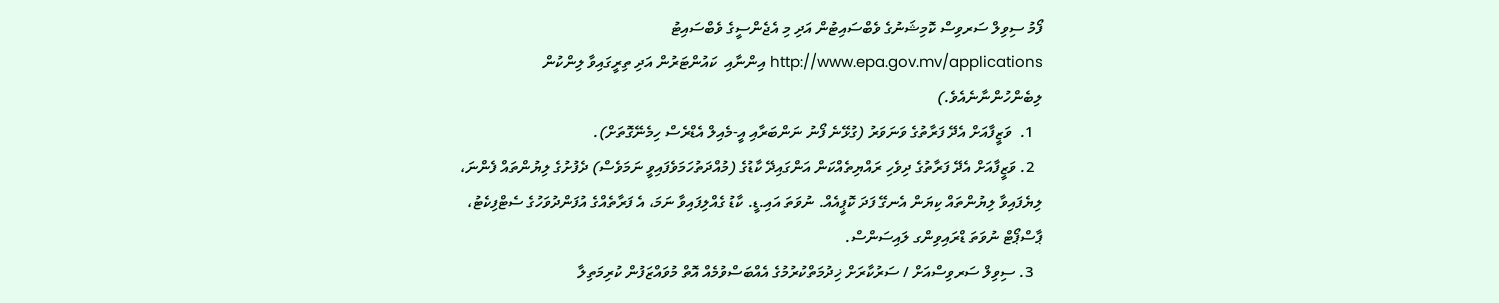ފޯމު ސިވިލް ސަރވިސް ކޮމިޝަނުގެ ވެބްސައިޓުން އަދި މި އެޖެންސީގެ ވެބްސައިޓު http://www.epa.gov.mv/applications އިންނާއި  ކައުންޓަރުން އަދި ތިރީގައިވާ ލިންކުން ލިބެންހުންނާނެއެވެ.)
  1.  ވަޒީފާއަށް އެދޭ ފަރާތުގެ ވަނަވަރު (ގުޅޭނެ ފޯނު ނަންބަރާއި އީ-މެއިލް އެޑްރެސް ހިމެނޭގޮތަށް).
  2. ވަޒީފާއަށް އެދޭ ފަރާތުގެ ދިވެހި ރައްޔިތެއްކަން އަންގައިދޭ ކާޑުގެ (މުއްދަތުހަމަވެފައިވީ ނަމަވެސް) ދެފުށުގެ ލިޔުންތައް ފެންނަ، ލިޔެފައިވާ ލިޔުންތައް ކިޔަން އެނގޭ ފަދަ ކޮޕީއެއް. ނުވަތަ އައި.ޑީ. ކާޑު ގެއްލިފައިވާ ނަމަ، އެ ފަރާތެއްގެ އުފަންދުވަހުގެ ސެޓްފިކެޓު، ޕާސްޕޯޓް ނުވަތަ ޑްރައިވިންގ ލައިސަންސް.
  3. ސިވިލް ސަރވިސްއަށް / ސަރުކާރަށް ޚިދުމަތްކުރުމުގެ އެއްބަސްވުމެއް އޮތް މުވައްޒަފުން ކުރިމަތިލާ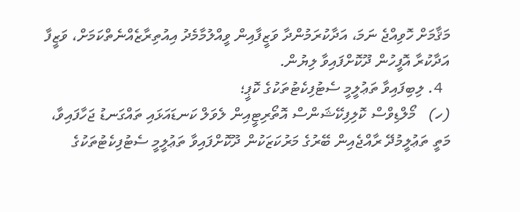މަޤާމަށް ހޮވިއްޖެ ނަމަ، އަދާކުރަމުންދާ ވަޒީފާއިން ވީއްލުމާމެދު އިއުތިރާޒެއްނެތްކަމަށް، ވަޒީފާ އަދާކުރާ އޮފީހުން ދޫކޮށްފައިވާ ލިޔުން.
  4. ލިބިފައިވާ ތަޢުލީމީ ސެޓުފިކެޓުތަކުގެ ކޮޕީ؛
(ހ)   މޯލްޑިވްސް ކޮލިފިކޭޝަންސް އޮތޯރިޓީއިން ލެވަލް ކަނޑައަޅައި ތައްގަނޑު ޖަހާފައިވާ، މަތީ ތަޢުލީމުދޭ ރާއްޖެއިން ބޭރުގެ މަރުކަޒަކުން ދޫކޮށްފައިވާ ތަޢުލީމީ ސެޓުފިކެޓުތަކުގެ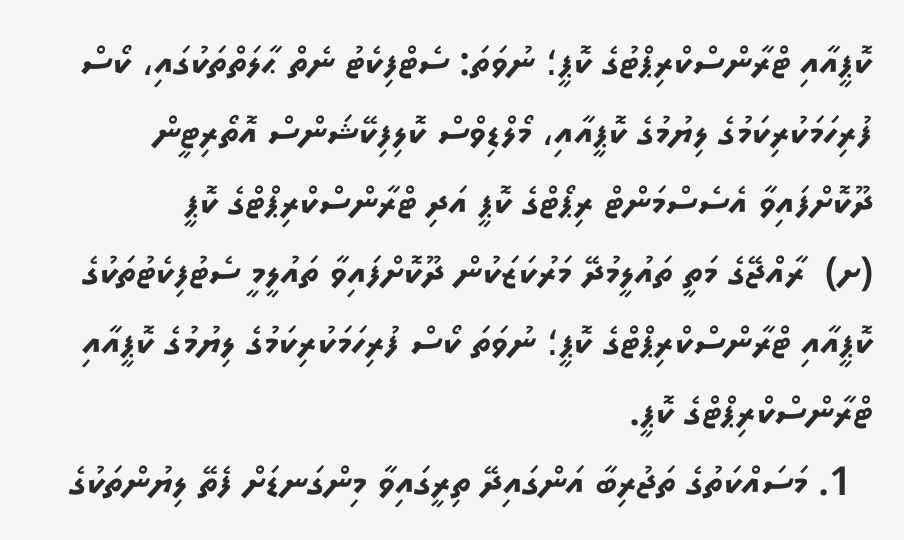ކޮޕީއާއި ޓްރާންސްކްރިޕްޓުގެ ކޮޕީ؛ ނުވަތަ: ސެޓްފިކެޓު ނެތް ޙާލަތްތަކުގައި، ކޯސް ފުރިހަމަކުރިކަމުގެ ލިޔުމުގެ ކޮޕީއާއި، މޯލްޑިވްސް ކޮލިފިކޭޝަންސް އޮތޯރިޓީން ދޫކޮށްފައިވާ އެސެސްމަންޓް ރިޕޯޓްގެ ކޮޕީ އަދި ޓްރާންސްކްރިޕްޓްގެ ކޮޕީ
(ށ)  ރާއްޖޭގެ މަތީ ތައުލީމުދޭ މަރުކަޒަކުން ދޫކޮށްފައިވާ ތައުލީމީ ސެޓުފިކެޓުތަކުގެ ކޮޕީއާއި ޓްރާންސްކްރިޕްޓްގެ ކޮޕީ؛ ނުވަތަ ކޯސް ފުރިހަމަކުރިކަމުގެ ލިޔުމުގެ ކޮޕީއާއި ޓްރާންސްކްރިޕްޓްގެ ކޮޕީ.
  1. މަސައްކަތުގެ ތަޖުރިބާ އަންގައިދޭ ތިރީގައިވާ މިންގަނޑަށް ފެތޭ ލިޔުންތަކުގެ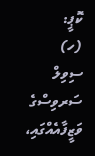ކޮޕީ:
(ހ)  ސިވިލް ސަރވިސްގެ ވަޒީފާއެއްގައި،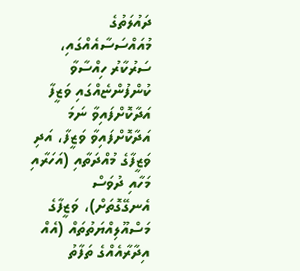ދައުލަތުގެ މުއައްސަސާއެއްގައި، ސަރުކާރު ހިއްސާވާ ކުންފުންޏެއްގައި ވަޒީފާ އަދާކޮށްފައިވާ ނަމަ އަދާކޮށްފައިވާ ވަޒީފާ، އަދި ވަޒީފާގެ މުއްދަތާއި (އަހަރާއި މަހާއި ދުވަސް އެނގޭގޮތަށް)، ވަޒީފާގެ މަސްއޫލިއްޔަތުތައް (އެއް އިދާރާއެއްގެ ތަފާތު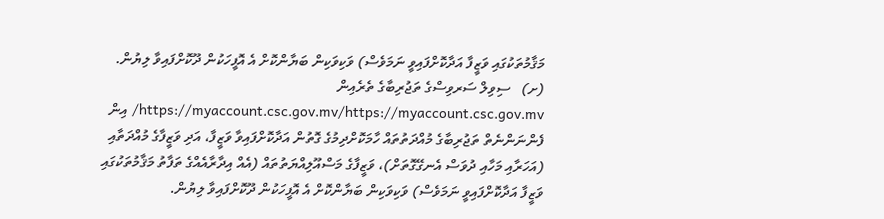މަޤާމުތަކުގައި ވަޒީފާ އަދާކޮށްފައިވީ ނަމަވެސް) ވަކިވަކިން ބަޔާންކޮށް އެ އޮފީހަކުން ދޫކޮށްފައިވާ ލިޔުން.
(ށ)   ސިވިލް ސަރވިސްގެ ތަޖުރިބާގެ ތެރެއިން https://myaccount.csc.gov.mv/https://myaccount.csc.gov.mv/ އިން ފެންނަންނެތް ތަޖުރިބާގެ މުއްދަތުތައް ހާމަކޮށްދިމުގެ ގޮތުން އަދާކޮށްފައިވާ ވަޒީފާ، އަދި ވަޒީފާގެ މުއްދަތާއި (އަހަރާއި މަހާއި ދުވަސް އެނގޭގޮތަށް)، ވަޒީފާގެ މަސްއޫލިއްޔަތުތައް (އެއް އިދާރާއެއްގެ ތަފާތު މަޤާމުތަކުގައި ވަޒީފާ އަދާކޮށްފައިވީ ނަމަވެސް) ވަކިވަކިން ބަޔާންކޮށް އެ އޮފީހަކުން ދޫކޮށްފައިވާ ލިޔުން.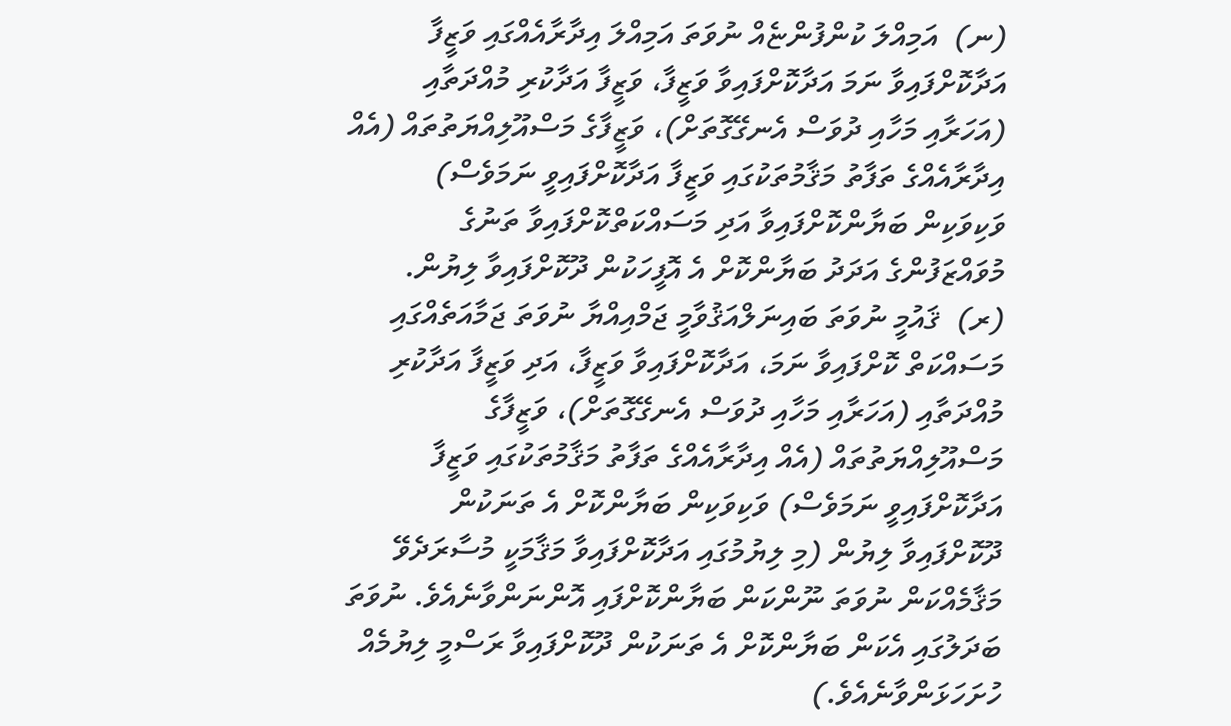(ނ)  އަމިއްލަ ކުންފުންޏެއް ނުވަތަ އަމިއްލަ އިދާރާއެއްގައި ވަޒީފާ އަދާކޮށްފައިވާ ނަމަ އަދާކޮށްފައިވާ ވަޒީފާ، ވަޒީފާ އަދާކުރި މުއްދަތާއި (އަހަރާއި މަހާއި ދުވަސް އެނގޭގޮތަށް)، ވަޒީފާގެ މަސްއޫލިއްޔަތުތައް (އެއް އިދާރާއެއްގެ ތަފާތު މަޤާމުތަކުގައި ވަޒީފާ އަދާކޮށްފައިވީ ނަމަވެސް) ވަކިވަކިން ބަޔާންކޮށްފައިވާ އަދި މަސައްކަތްކޮށްފައިވާ ތަނުގެ މުވައްޒަފުންގެ އަދަދު ބަޔާންކޮށް އެ އޮފީހަކުން ދޫކޮށްފައިވާ ލިޔުން.
(ރ)  ޤައުމީ ނުވަތަ ބައިނަލްއަޤުވާމީ ޖަމްއިއްޔާ ނުވަތަ ޖަމާއަތެއްގައި މަސައްކަތް ކޮށްފައިވާ ނަމަ، އަދާކޮށްފައިވާ ވަޒީފާ، އަދި ވަޒީފާ އަދާކުރި މުއްދަތާއި (އަހަރާއި މަހާއި ދުވަސް އެނގޭގޮތަށް)، ވަޒީފާގެ މަސްއޫލިއްޔަތުތައް (އެއް އިދާރާއެއްގެ ތަފާތު މަޤާމުތަކުގައި ވަޒީފާ އަދާކޮށްފައިވީ ނަމަވެސް) ވަކިވަކިން ބަޔާންކޮށް އެ ތަނަކުން ދޫކޮށްފައިވާ ލިޔުން (މި ލިޔުމުގައި އަދާކޮށްފައިވާ މަޤާމަކީ މުސާރަދެވޭ މަޤާމެއްކަން ނުވަތަ ނޫންކަން ބަޔާންކޮށްފައި އޮންނަންވާނެއެވެ. ނުވަތަ ބަދަލުގައި އެކަން ބަޔާންކޮށް އެ ތަނަކުން ދޫކޮށްފައިވާ ރަސްމީ ލިޔުމެއް ހުށަހަޅަންވާނެއެވެ.)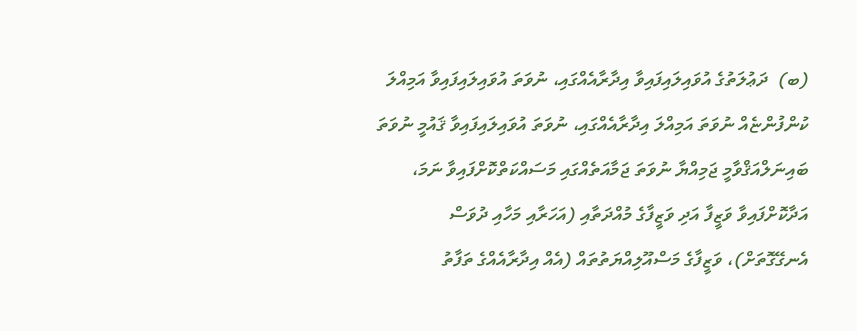(ބ)  ދަޢުލަތުގެ އުވައިލައިފައިވާ އިދާރާއެއްގައި، ނުވަތަ އުވައިލައިފައިވާ އަމިއްލަ ކުންފުންޏެއް ނުވަތަ އަމިއްލަ އިދާރާއެއްގައި، ނުވަތަ އުވައިލައިފައިވާ ޤައުމީ ނުވަތަ ބައިނަލްއަޤްވާމީ ޖަމިއްޔާ ނުވަތަ ޖަމާއަތެއްގައި މަސައްކަތްކޮށްފައިވާ ނަމަ، އަދާކޮށްފައިވާ ވަޒީފާ އަދި ވަޒީފާގެ މުއްދަތާއި (އަހަރާއި މަހާއި ދުވަސް އެނގޭގޮތަށް)، ވަޒީފާގެ މަސްއޫލިއްޔަތުތައް (އެއް އިދާރާއެއްގެ ތަފާތު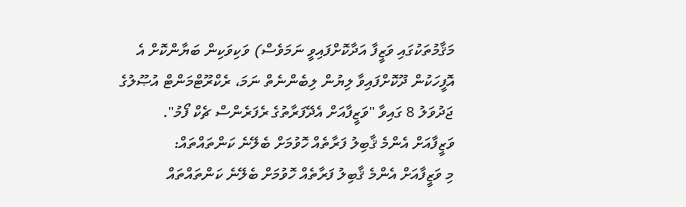މަޤާމުތަކުގައި ވަޒީފާ އަދާކޮށްފައިވީ ނަމަވެސް) ވަކިވަކިން ބަޔާންކޮށް އެ އޮފީހަކުން ދޫކޮށްފައިވާ ލިޔުން ލިބެންނެތް ނަމަ، ރެކްރޫޓްމަންޓް އުޞޫލުގެ ޖަދުވަލު 8 ގައިވާ "ވަޒީފާއަށް އެދޭފަރާތުގެ ރެފަރެންސް ޗެކް ފޯމު".
ވަޒީފާއަށް އެންމެ ޤާބިލު ފަރާތެއް ހޮވުމަށް ބެލޭނެ ކަންތައްތައް:
މި ވަޒީފާއަށް އެންމެ ޤާބިލު ފަރާތެއް ހޮވުމަށް ބެލޭނެ ކަންތައްތައް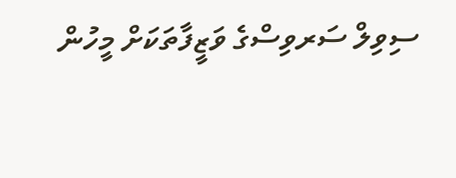ސިވިލް ސަރވިސްގެ ވަޒީފާތަކަށް މީހުން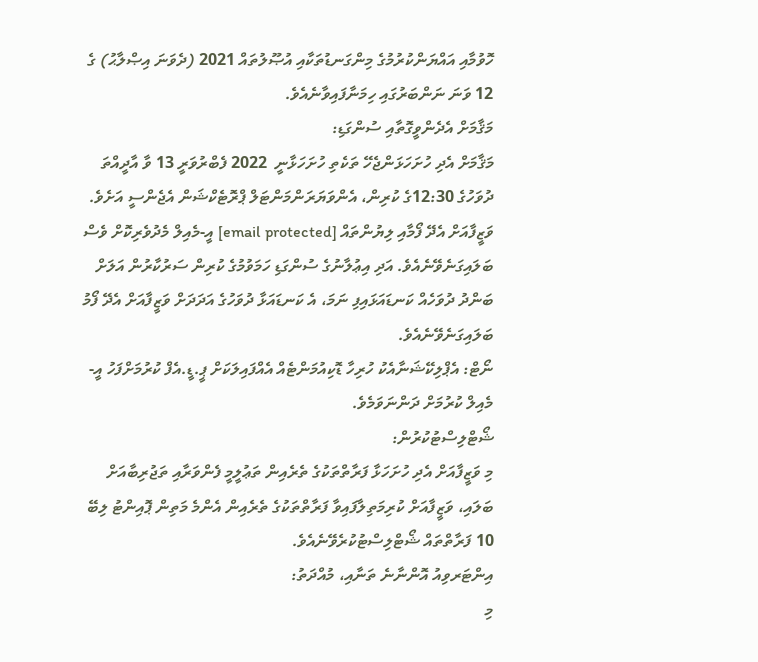ހޮވުމާއި އައްޔަންކުރުމުގެ މިންގަނޑުތަކާއި އުޞޫލުތައް 2021 (ދެވަނަ އިޞްލާޙު) ގެ 12 ވަނަ ނަންބަރުގައި ހިމަނާފައިވާނެއެވެ.
މަޤާމަށް އެދެންވީގޮތާއި ސުންގަޑި:
މަޤާމަށް އެދި ހުށަހަޅަންޖެހޭ ތަކެތި ހުށަހަޅާނީ  2022 ފެބްރުވަރީ 13 ވާ އާދީއްތަ ދުވަހުގެ 12:30ގެ ކުރިން، އެންވަޔަރަންމަންޓަލް ޕްރޮޓެކްޝަން އެޖެންސީ އަށެވެ. ވަޒީފާއަށް އެދޭ ފޯމާއި ލިޔުންތައް [email protected] އީ-މެއިލް މެދުވެރިކޮށް ވެސް ބަލައިގަނެވޭނެއެވެ. އަދި އިޢުލާނުގެ ސުންގަޑި ހަމަވުމުގެ ކުރިން ސަރުކާރުން އަލަށް ބަންދު ދުވަހެއް ކަނޑައަޅައިފި ނަމަ، އެ ކަނޑައަޅާ ދުވަހުގެ އަދަދަށް ވަޒީފާއަށް އެދޭ ފޯމު ބަލައިގަނެވޭނެއެވެ.
ނޯޓް: އެޕްލިކޭޝަނާއެކު ހުރިހާ ޑޮކިއުމަންޓެއް އެއްފައިލަކަށް ޕީ.ޑީ.އެފް ކުރުމަށްފަހު އީ-މެއިލް ކުރުމަށް ދަންނަވަމެވެ.
ޝޯޓްލިސްޓުކުރުން:
މި ވަޒީފާއަށް އެދި ހުށަހަޅާ ފަރާތްތަކުގެ ތެރެއިން ތަޢުލީމީ ފެންވަރާއި ތަޖުރިބާއަށް ބަލައި، ވަޒީފާއަށް ކުރިމަތިލާފައިވާ ފަރާތްތަކުގެ ތެރެއިން އެންމެ މަތިން ޕޮއިންޓު ލިބޭ 10 ފަރާތްތައް ޝޯޓްލިސްޓުކުރެވޭނެއެވެ.
އިންޓަރވިއު އޮންނާނެ ތަނާއި، މުއްދަތު:
މި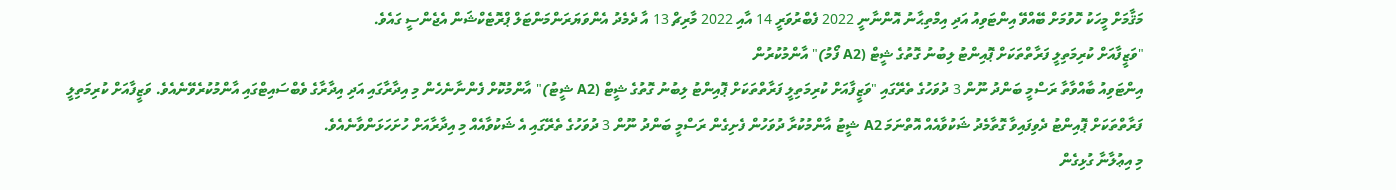މަޤާމަށް މީހަކު ހޮވުމަށް ބޭއްވޭ އިންޓަވިއު އަދި އިމްތިޙާނު އޮންނާނީ 2022 ފެބްރުވަރީ 14 އާއި 2022 މާރިޗް 13 އާ ދެމެދު އެންވަޔަރަންމަންޓަލް ޕްރޮޓެކްޝަން އެޖެންސީ ގައެވެ.
"ވަޒީފާއަށް ކުރިމަތިލީ ފަރާތްތަކަށް ޕޮއިންޓު ލިބުނު ގޮތުގެ ޝީޓް (A2 ފޯމު)" އާންމުކުރުން
އިންޓަވިއު ބާއްވާތާ ރަސްމީ ބަންދު ނޫން 3 ދުވަހުގެ ތެރޭގައި "ވަޒީފާއަށް ކުރިމަތިލީ ފަރާތްތަކަށް ޕޮއިންޓު ލިބުނު ގޮތުގެ ޝީޓް (A2 ޝީޓު)" އާންމުކޮށް ފެންނާނެހެން މި އިދާރާގައި އަދި އިދާރާގެ ވެބްސައިޓްގައި އާންމުކުރެވޭނެއެވެ. ވަޒީފާއަށް ކުރިމަތިލީ ފަރާތްތަކަށް ޕޮއިންޓު ދެވިފައިވާ ގޮތާމެދު ޝަކުވާއެއް އޮތްނަމަ A2 ޝީޓު އާންމުކުރާ ދުވަހުން ފެށިގެން ރަސްމީ ބަންދު ނޫން 3 ދުވަހުގެ ތެރޭގައި އެ ޝަކުވާއެއް މި އިދާރާއަށް ހުށަހަޅަންވާނެއެވެ.
މި އިޢުލާނާ ގުޅިގެން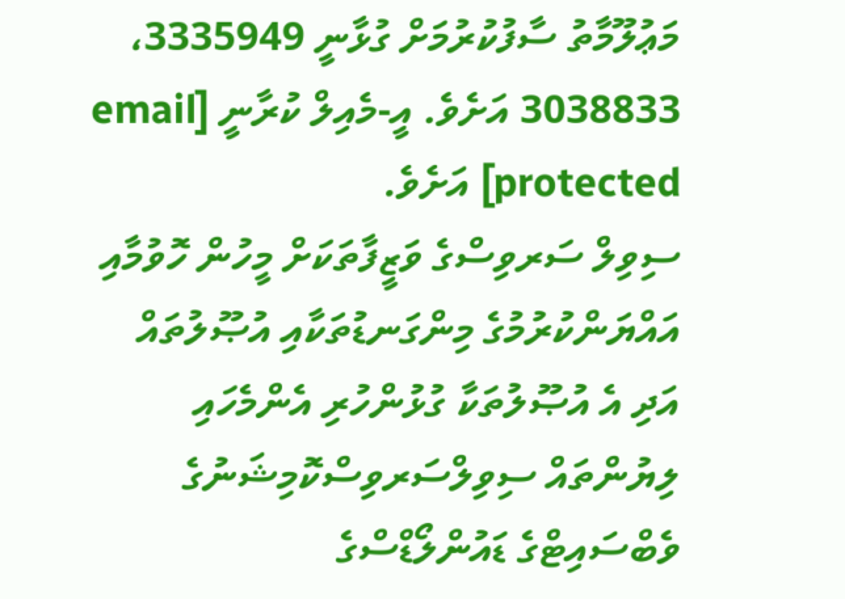މަޢުލޫމާތު ސާފުކުރުމަށް ގުޅާނީ 3335949، 3038833 އަށެވެ. އީ-މެއިލް ކުރާނީ [email protected] އަށެވެ.
ސިވިލް ސަރވިސްގެ ވަޒީފާތަކަށް މީހުން ހޮވުމާއި އައްޔަންކުރުމުގެ މިންގަނޑުތަކާއި އުޞޫލުތައް އަދި އެ އުޞޫލުތަކާ ގުޅުންހުރި އެންމެހައި ލިޔުންތައް ސިވިލްސަރވިސްކޮމިޝަނުގެ ވެބްސައިޓްގެ ޑައުންލޯޑްސްގެ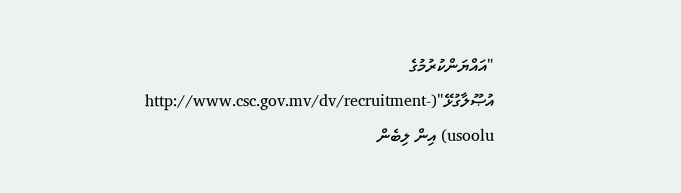"އައްޔަންކުރުމުގެ އުޞޫލާގުޅޭ"(http://www.csc.gov.mv/dv/recruitment-usoolu) އިން ލިބެން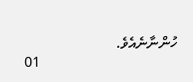ހުންނާނެއެވެ.
                                      01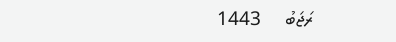ރަޖަބު     1443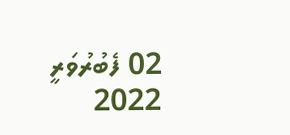02 ފެބުރުވަރީ 2022